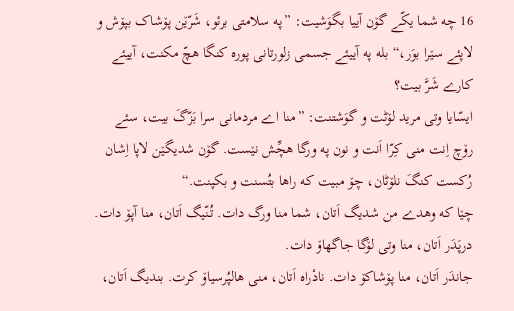16 چه شما یکّے گۆن آییا بگوَشیت: ”په سلامتی برئو، شَرّێن پۆشاک بپۆش و لاپئے سێرا بوَر،“ بله په آییئے جسمی زلورتانی پوره کنگا هچّ مکنت، آییئے کارے شَرَّ بیت؟
ایسّایا وتی مرید لۆٹت و گوَشتنت: ”منا اے مردمانی سرا بَزّگَ بیت، سئے رۆچ اِنت منی کِرّا اَنت و نون په ورگا هچِّش نێست. گۆن شدیگێن لاپا اِشان رُکست کنگَ نلۆٹان، چۆ مبیت که راها بتُسنت و بکپنت.“
چێا که وهدے من شدیگ اَتان، شما منا ورگ دات. تُنّیگ اَتان، منا آپۆ دات. درپَدَر اَتان، منا وتی لۆگا جاگهاۆ دات.
جاندَر اَتان، منا پۆشاکۆ دات. نادْراه اَتان، منی هالپُرسیاۆ کرت. بندیگ اَتان،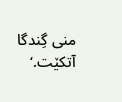منی گِندگا آتکێت.‘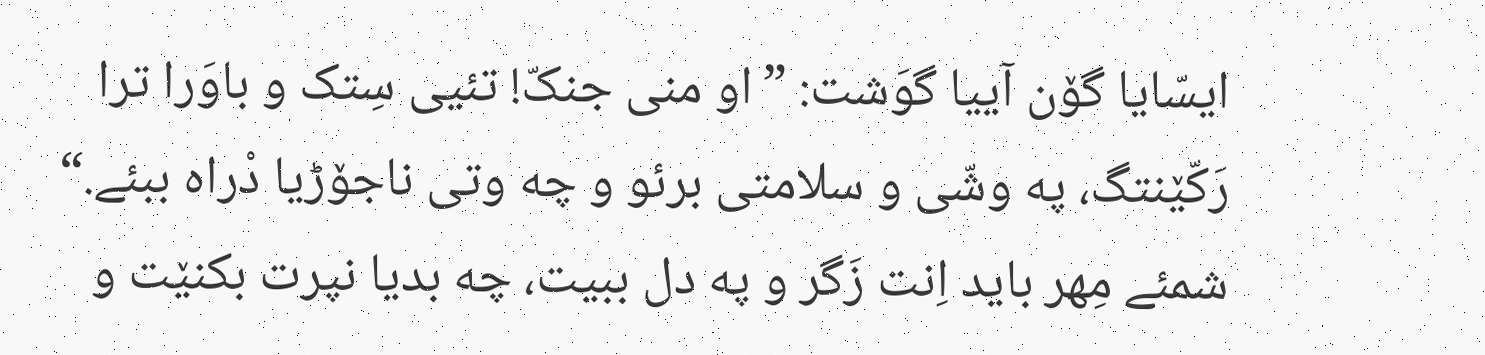ایسّایا گۆن آییا گوَشت: ”او منی جنکّ! تئیی سِتک و باوَرا ترا رَکّێنتگ، په وشّی و سلامتی برئو و چه وتی ناجۆڑیا دْراه ببئے.“
شمئے مِهر باید اِنت زَگر و په دل ببیت، چه بدیا نپرت بکنێت و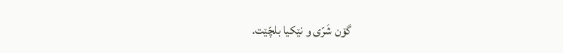گۆن شَرّی و نێکیا بلچّێت.